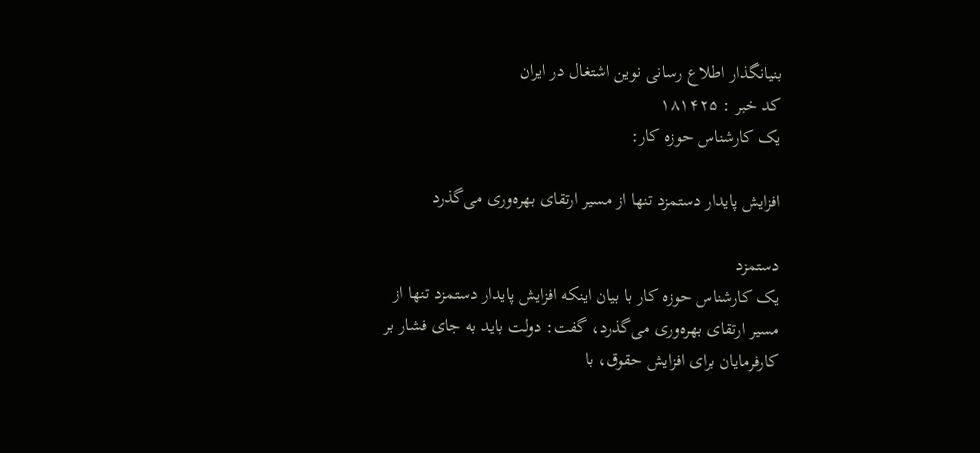بنیانگذار اطلاع رسانی نوین اشتغال در ایران
کد خبر : ۱۸۱۴۲۵
یک کارشناس حوزه کار:

افزایش پایدار دستمزد تنها از مسیر ارتقای بهره‌وری می‌گذرد

دستمزد
یک کارشناس حوزه کار با بیان اینکه افزایش پایدار دستمزد تنها از مسیر ارتقای بهره‌وری می‌گذرد، گفت: دولت باید به جای فشار بر کارفرمایان برای افزایش حقوق، با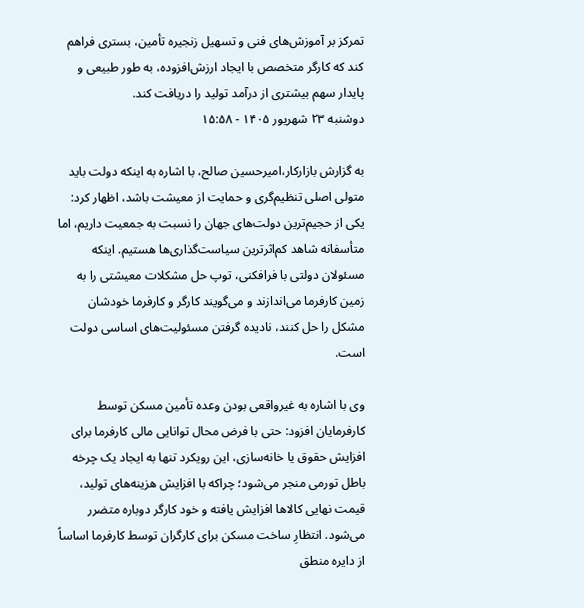تمرکز بر آموزش‌های فنی و تسهیل زنجیره تأمین، بستری فراهم کند که کارگر متخصص با ایجاد ارزش‌افزوده، به طور طبیعی و پایدار سهم بیشتری از درآمد تولید را دریافت کند.
دوشنبه ۲۳ شهريور ۱۴۰۵ - ۱۵:۵۸

به گزارش بازارکار،امیرحسین صالح، با اشاره به اینکه دولت باید متولی اصلی تنظیم‌گری و حمایت از معیشت باشد، اظهار کرد: یکی از حجیم‌ترین دولت‌های جهان را نسبت به جمعیت داریم، اما متأسفانه شاهد کم‌اثرترین سیاست‌گذاری‌ها هستیم. اینکه مسئولان دولتی با فرافکنی، توپ حل مشکلات معیشتی را به زمین کارفرما می‌اندازند و می‌گویند کارگر و کارفرما خودشان مشکل را حل کنند، نادیده گرفتن مسئولیت‌های اساسی دولت است.

وی با اشاره به غیرواقعی بودن وعده تأمین مسکن توسط کارفرمایان افزود: حتی با فرض محال توانایی مالی کارفرما برای افزایش حقوق یا خانه‌سازی، این رویکرد تنها به ایجاد یک چرخه باطل تورمی منجر می‌شود؛ چراکه با افزایش هزینه‌های تولید، قیمت نهایی کالا‌ها افزایش یافته و خود کارگر دوباره متضرر می‌شود. انتظارِ ساخت مسکن برای کارگران توسط کارفرما اساساً از دایره منطق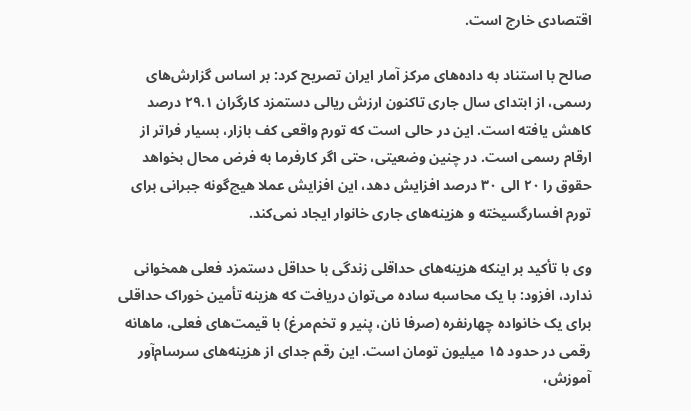اقتصادی خارج است.

صالح با استناد به داده‌های مرکز آمار ایران تصریح کرد: بر اساس گزارش‌های رسمی، از ابتدای سال جاری تاکنون ارزش ریالی دستمزد کارگران ۲۹.۱ درصد کاهش یافته است. این در حالی است که تورم واقعی کف بازار، بسیار فراتر از ارقام رسمی است. در چنین وضعیتی، حتی اگر کارفرما به فرض محال بخواهد حقوق را ۲۰ الی ۳۰ درصد افزایش دهد، این افزایش عملا هیچ‌گونه جبرانی برای تورم افسارگسیخته و هزینه‌های جاری خانوار ایجاد نمی‌کند.

وی با تأکید بر اینکه هزینه‌های حداقلی زندگی با حداقل دستمزد فعلی همخوانی ندارد، افزود: با یک محاسبه ساده می‌توان دریافت که هزینه تأمین خوراک حداقلی برای یک خانواده چهارنفره (صرفا نان، پنیر و تخم‌مرغ) با قیمت‌های فعلی، ماهانه رقمی در حدود ۱۵ میلیون تومان است. این رقم جدای از هزینه‌های سرسام‌آور آموزش،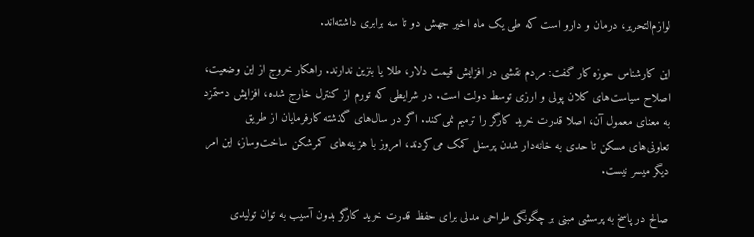لوازم‌التحریر، درمان و دارو است که طی یک ماه اخیر جهش دو تا سه برابری داشته‌اند.

این کارشناس حوزه کار گفت: مردم نقشی در افزایش قیمت دلار، طلا یا بنزین ندارند. راهکار خروج از این وضعیت، اصلاح سیاست‌های کلان پولی و ارزی توسط دولت است. در شرایطی که تورم از کنترل خارج شده، افزایش دستمزد به معنای معمول آن، اصلا قدرت خرید کارگر را ترمیم نمی‌کند. اگر در سال‌های گذشته کارفرمایان از طریق تعاونی‌های مسکن تا حدی به خانه‌دار شدن پرسنل کمک می‌کردند، امروز با هزینه‌های کمرشکن ساخت‌وساز، این امر دیگر میسر نیست.

صالح در پاسخ به پرسشی مبنی بر چگونگی طراحی مدلی برای حفظ قدرت خرید کارگر بدون آسیب به توان تولیدی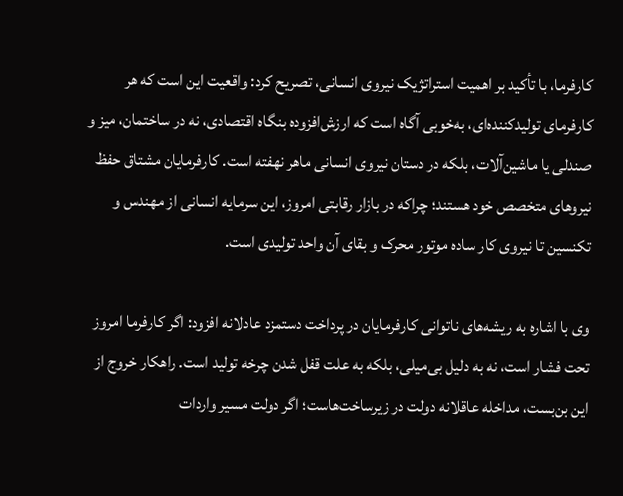کارفرما، با تأکید بر اهمیت استراتژیک نیروی انسانی، تصریح کرد: واقعیت این است که هر کارفرمای تولیدکننده‌ای، به‌خوبی آگاه است که ارزش‌افزوده بنگاه اقتصادی، نه در ساختمان، میز و صندلی یا ماشین‌آلات، بلکه در دستان نیروی انسانی ماهر نهفته است. کارفرمایان مشتاق حفظ نیرو‌های متخصص خود هستند؛ چراکه در بازار رقابتی امروز، این سرمایه انسانی از مهندس و تکنسین تا نیروی کار ساده موتور محرک و بقای آن واحد تولیدی است.

وی با اشاره به ریشه‌های ناتوانی کارفرمایان در پرداخت دستمزد عادلانه افزود: اگر کارفرما امروز تحت فشار است، نه به دلیل بی‌میلی، بلکه به علت قفل شدن چرخه تولید است. راهکار خروج از این بن‌بست، مداخله عاقلانه دولت در زیرساخت‌هاست؛ اگر دولت مسیر واردات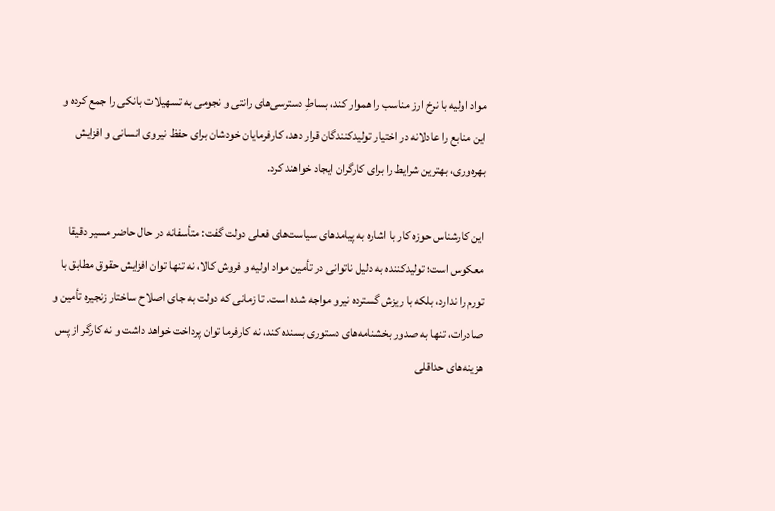مواد اولیه با نرخ ارز مناسب را هموار کند، بساطِ دسترسی‌های رانتی و نجومی به تسهیلات بانکی را جمع کرده و این منابع را عادلانه در اختیار تولیدکنندگان قرار دهد، کارفرمایان خودشان برای حفظ نیروی انسانی و افزایش بهره‌وری، بهترین شرایط را برای کارگران ایجاد خواهند کرد.

این کارشناس حوزه کار با اشاره به پیامد‌های سیاست‌های فعلی دولت گفت: متأسفانه در حال حاضر مسیر دقیقا معکوس است؛ تولیدکننده به دلیل ناتوانی در تأمین مواد اولیه و فروش کالا، نه تنها توان افزایش حقوق مطابق با تورم را ندارد، بلکه با ریزش گسترده نیرو مواجه شده است. تا زمانی که دولت به جای اصلاح ساختار زنجیره تأمین و صادرات، تنها به صدور بخشنامه‌های دستوری بسنده کند، نه کارفرما توان پرداخت خواهد داشت و نه کارگر از پس هزینه‌های حداقلی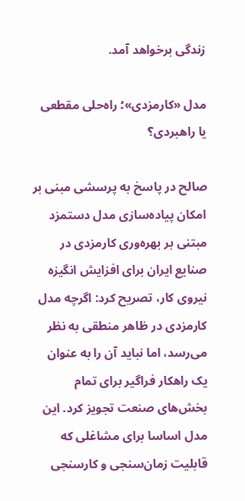زندگی برخواهد آمد.

مدل «کارمزدی»؛ راه‌حلی مقطعی یا راهبردی؟

صالح در پاسخ به پرسشی مبنی بر امکان پیاده‌سازی مدل دستمزد مبتنی بر بهره‌وری کارمزدی در صنایع ایران برای افزایش انگیزه نیروی کار، تصریح کرد: اگرچه مدل کارمزدی در ظاهر منطقی به نظر می‌رسد، اما نباید آن را به عنوان یک راهکار فراگیر برای تمام بخش‌های صنعت تجویز کرد. این مدل اساسا برای مشاغلی که قابلیت زمان‌سنجی و کارسنجی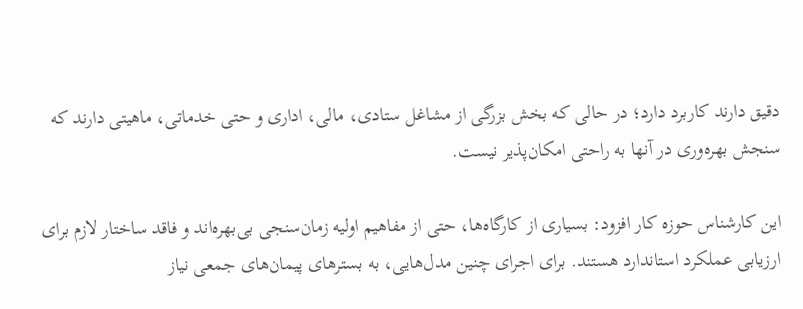دقیق دارند کاربرد دارد؛ در حالی که بخش بزرگی از مشاغل ستادی، مالی، اداری و حتی خدماتی، ماهیتی دارند که سنجش بهره‌وری در آنها به راحتی امکان‌پذیر نیست.

این کارشناس حوزه کار افزود: بسیاری از کارگاه‌ها، حتی از مفاهیم اولیه زمان‌سنجی بی‌بهره‌اند و فاقد ساختار لازم برای ارزیابی عملکرد استاندارد هستند. برای اجرای چنین مدل‌هایی، به بستر‌های پیمان‌های جمعی نیاز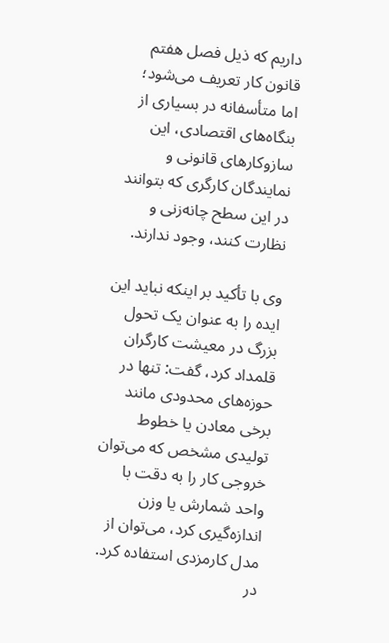داریم که ذیل فصل هفتم قانون کار تعریف می‌شود؛ اما متأسفانه در بسیاری از بنگاه‌های اقتصادی، این سازوکار‌های قانونی و نمایندگان کارگری که بتوانند در این سطح چانه‌زنی و نظارت کنند، وجود ندارند.

وی با تأکید بر اینکه نباید این ایده را به عنوان یک تحول بزرگ در معیشت کارگران قلمداد کرد، گفت: تنها در حوزه‌های محدودی مانند برخی معادن یا خطوط تولیدی مشخص که می‌توان خروجی کار را به دقت با واحد شمارش یا وزن اندازه‌گیری کرد، می‌توان از مدل کارمزدی استفاده کرد. در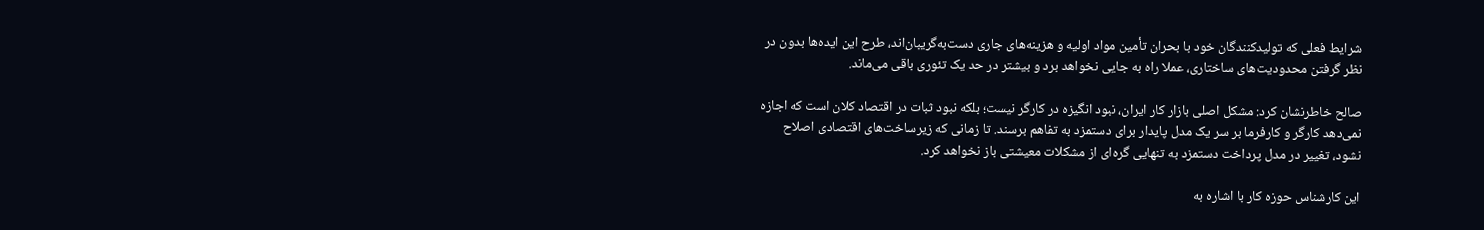شرایط فعلی که تولیدکنندگان خود با بحران تأمین مواد اولیه و هزینه‌های جاری دست‌به‌گریبان‌اند، طرح این ایده‌ها بدون در نظر گرفتن محدودیت‌های ساختاری، عملا راه به جایی نخواهد برد و بیشتر در حد یک تئوری باقی می‌ماند.

صالح خاطرنشان کرد: مشکل اصلی بازار کار ایران، نبود انگیزه در کارگر نیست؛ بلکه نبود ثبات در اقتصاد کلان است که اجازه نمی‌دهد کارگر و کارفرما بر سر یک مدل پایدار برای دستمزد به تفاهم برسند. تا زمانی که زیرساخت‌های اقتصادی اصلاح نشود، تغییر در مدل پرداخت دستمزد به تنهایی گره‌ای از مشکلات معیشتی باز نخواهد کرد.

این کارشناس حوزه کار با اشاره به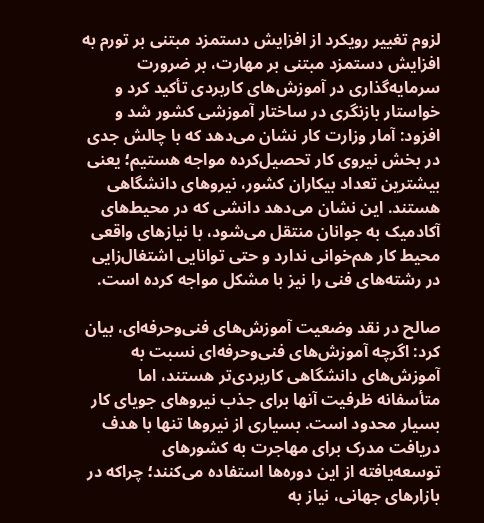لزوم تغییر رویکرد از افزایش دستمزد مبتنی بر تورم به افزایش دستمزد مبتنی بر مهارت، بر ضرورت سرمایه‌گذاری در آموزش‌های کاربردی تأکید کرد و خواستار بازنگری در ساختار آموزشی کشور شد و افزود: آمار وزارت کار نشان می‌دهد که با چالش جدی در بخش نیروی کار تحصیل‌کرده مواجه هستیم؛ یعنی بیشترین تعداد بیکاران کشور، نیرو‌های دانشگاهی هستند. این نشان می‌دهد دانشی که در محیط‌های آکادمیک به جوانان منتقل می‌شود، با نیاز‌های واقعی محیط کار هم‌خوانی ندارد و حتی توانایی اشتغال‌زایی در رشته‌های فنی را نیز با مشکل مواجه کرده است.

صالح در نقد وضعیت آموزش‌های فنی‌وحرفه‌ای، بیان کرد: اگرچه آموزش‌های فنی‌وحرفه‌ای نسبت به آموزش‌های دانشگاهی کاربردی‌تر هستند، اما متأسفانه ظرفیت آنها برای جذب نیرو‌های جویای کار بسیار محدود است. بسیاری از نیرو‌ها تنها با هدف دریافت مدرک برای مهاجرت به کشور‌های توسعه‌یافته از این دوره‌ها استفاده می‌کنند؛ چراکه در بازار‌های جهانی، نیاز به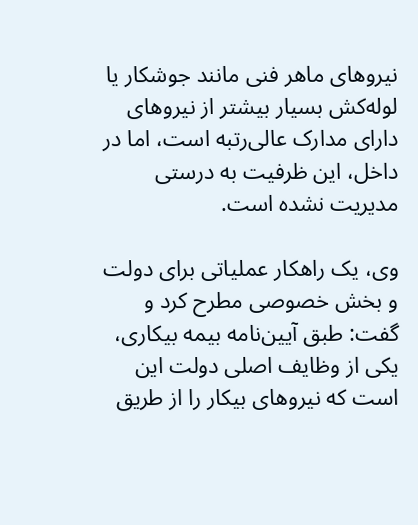نیرو‌های ماهر فنی مانند جوشکار یا لوله‌کش بسیار بیشتر از نیرو‌های دارای مدارک عالی‌رتبه است، اما در داخل، این ظرفیت به درستی مدیریت نشده است.

وی، یک راهکار عملیاتی برای دولت و بخش خصوصی مطرح کرد و گفت: طبق آیین‌نامه بیمه بیکاری، یکی از وظایف اصلی دولت این است که نیرو‌های بیکار را از طریق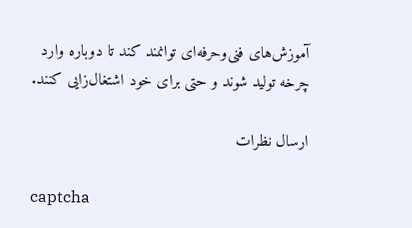آموزش‌های فنی‌وحرفه‌ای توانمند کند تا دوباره وارد چرخه تولید شوند و حتی برای خود اشتغال‌زایی کنند.

ارسال نظرات

captcha